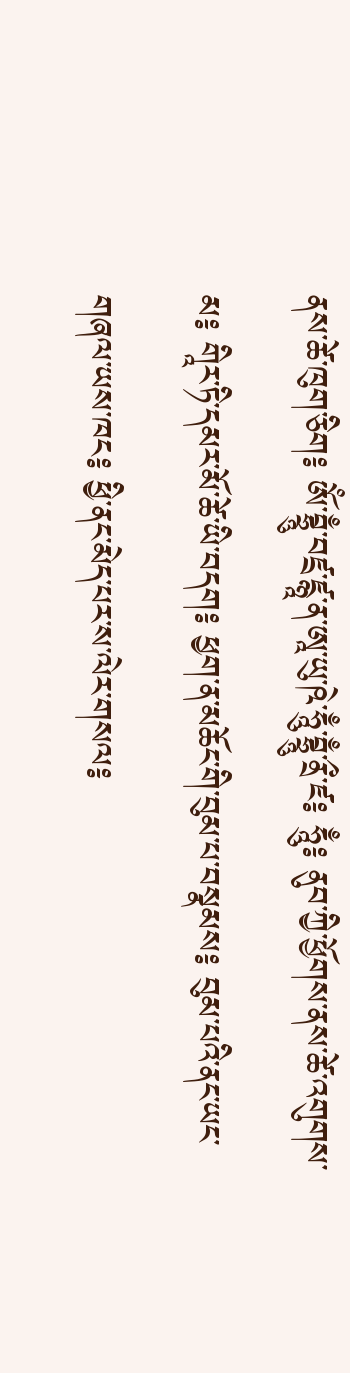ནས་ཚེ་ཁུག་ཅིག༔ ཨོཾ་བྷྲཱུྃ་བཛྲ་ཛྙཱ་ན་ཨཱ་ཡུ་ཥེ་ཧཱུྃ་བྷྲཱུྃ་ནྲྀ་ཛ༔ ཧཱུྃ༔ ནུབ་ཀྱི་ཕྱོགས་ནས་ཚེ་འགུགས་མ༔ གཱིར་ཏི་དམར་མོ་ཚེ་ཡི་བདག༔ ཕྱག་ན་མཆོང་གི་བུམ་པ་བསྣམས༔ བུམ་པའི་ནང་ཡང་གཞལ་ཡས་ཁང༔ ཕྱི་ནང་མེད་པར་ས་ལེར་གསལ༔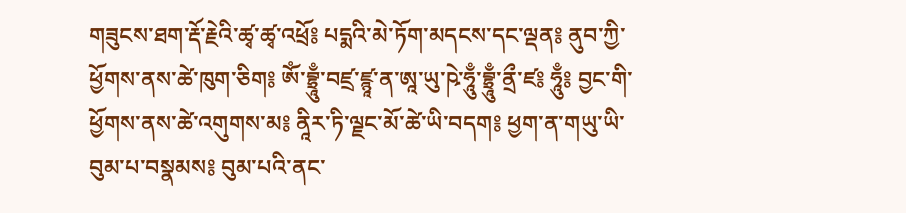གཟུངས་ཐག་རྡོ་རྗེའི་ཚྭ་ཚྭ་འཕྲོ༔ པདྨའི་མེ་ཏོག་མདངས་དང་ལྡན༔ ནུབ་ཀྱི་ཕྱོགས་ནས་ཚེ་ཁུག་ཅིག༔ ཨོཾ་བྷྲཱུྃ་བཛྲ་ཛྙཱ་ན་ཨཱ་ཡུ་ཥེ་ཧཱུྃ་བྷྲཱུྃ་ནྲྀ་ཛ༔ ཧཱུྃ༔ བྱང་གི་ཕྱོགས་ནས་ཚེ་འགུགས་མ༔ ནཱིར་ཏི་ལྗང་མོ་ཚེ་ཡི་བདག༔ ཕྱག་ན་གཡུ་ཡི་བུམ་པ་བསྣམས༔ བུམ་པའི་ནང་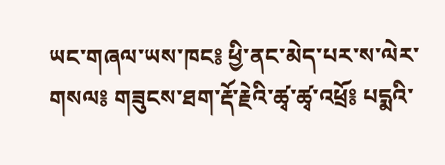ཡང་གཞལ་ཡས་ཁང༔ ཕྱི་ནང་མེད་པར་ས་ལེར་གསལ༔ གཟུངས་ཐག་རྡོ་རྗེའི་ཚྭ་ཚྭ་འཕྲོ༔ པདྨའི་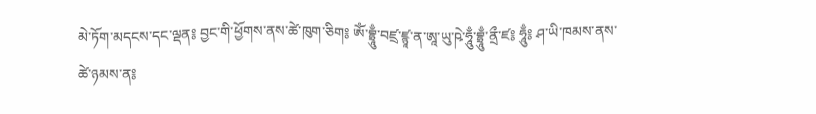མེ་ཏོག་མདངས་དང་ལྡན༔ བྱང་གི་ཕྱོགས་ནས་ཚེ་ཁུག་ཅིག༔ ཨོཾ་བྷྲཱུྃ་བཛྲ་ཛྙཱ་ན་ཨཱ་ཡུ་ཥེ་ཧཱུྃ་བྷྲཱུྃ་ནྲྀ་ཛ༔ ཧཱུྃ༔ ཤ་ཡི་ཁམས་ནས་ཚེ་ཉམས་ན༔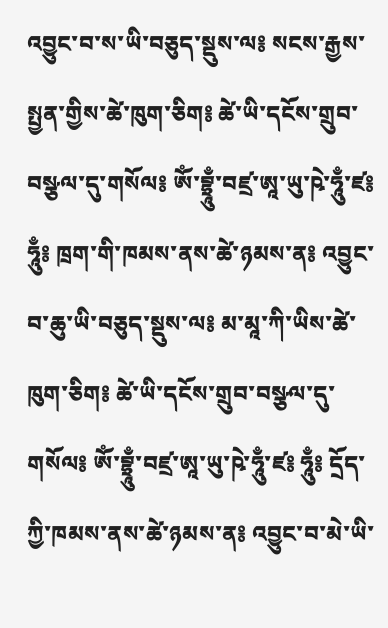འབྱུང་བ་ས་ཡི་བཅུད་སྡུས་ལ༔ སངས་རྒྱས་སྤྱན་གྱིས་ཚེ་ཁུག་ཅིག༔ ཚེ་ཡི་དངོས་གྲུབ་བསྩལ་དུ་གསོལ༔ ཨོཾ་བྷྲཱུྃ་བཛྲ་ཨཱ་ཡུ་ཥེ་ཧཱུྃ་ཛ༔ ཧཱུྃ༔ ཁྲག་གི་ཁམས་ནས་ཚེ་ཉམས་ན༔ འབྱུང་བ་ཆུ་ཡི་བཅུད་སྡུས་ལ༔ མ་མཱ་ཀི་ཡིས་ཚེ་ཁུག་ཅིག༔ ཚེ་ཡི་དངོས་གྲུབ་བསྩལ་དུ་གསོལ༔ ཨོཾ་བྷྲཱུྃ་བཛྲ་ཨཱ་ཡུ་ཥེ་ཧཱུྃ་ཛ༔ ཧཱུྃ༔ དྲོད་ཀྱི་ཁམས་ནས་ཚེ་ཉམས་ན༔ འབྱུང་བ་མེ་ཡི་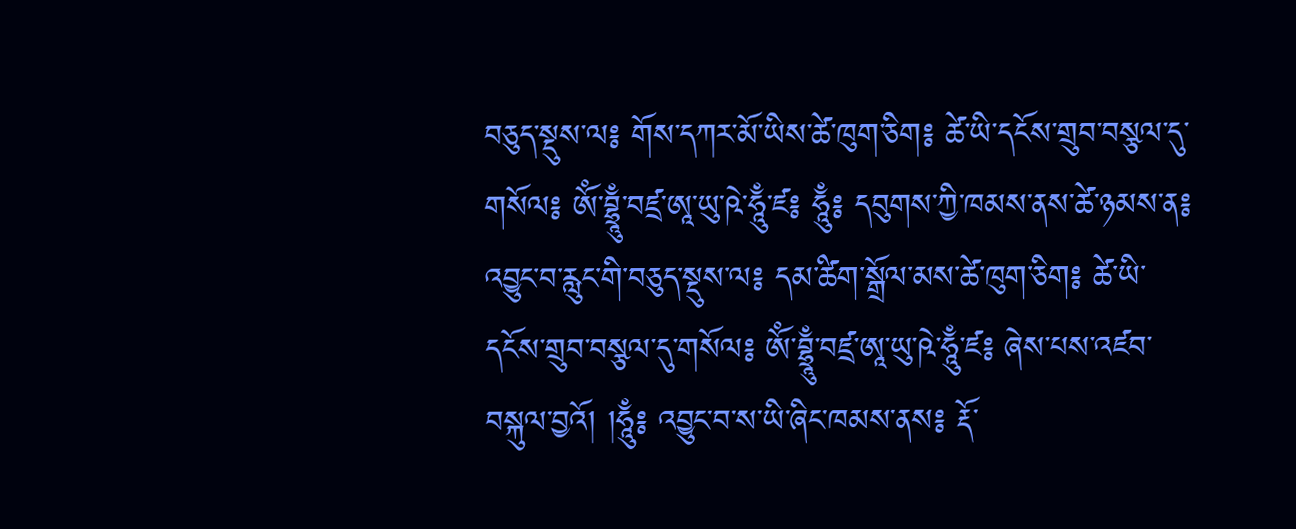བཅུད་སྡུས་ལ༔ གོས་དཀར་མོ་ཡིས་ཚེ་ཁུག་ཅིག༔ ཚེ་ཡི་དངོས་གྲུབ་བསྩལ་དུ་གསོལ༔ ཨོཾ་བྷྲཱུྃ་བཛྲ་ཨཱ་ཡུ་ཥེ་ཧཱུྃ་ཛ༔ ཧཱུྃ༔ དབུགས་ཀྱི་ཁམས་ནས་ཚེ་ཉམས་ན༔ འབྱུང་བ་རླུང་གི་བཅུད་སྡུས་ལ༔ དམ་ཚིག་སྒྲོལ་མས་ཚེ་ཁུག་ཅིག༔ ཚེ་ཡི་དངོས་གྲུབ་བསྩལ་དུ་གསོལ༔ ཨོཾ་བྷྲཱུྃ་བཛྲ་ཨཱ་ཡུ་ཥེ་ཧཱུྃ་ཛ༔ ཞེས་པས་འཛབ་བསྐུལ་བྱའོ། །ཧཱུྃ༔ འབྱུང་བ་ས་ཡི་ཞིང་ཁམས་ནས༔ རྡོ་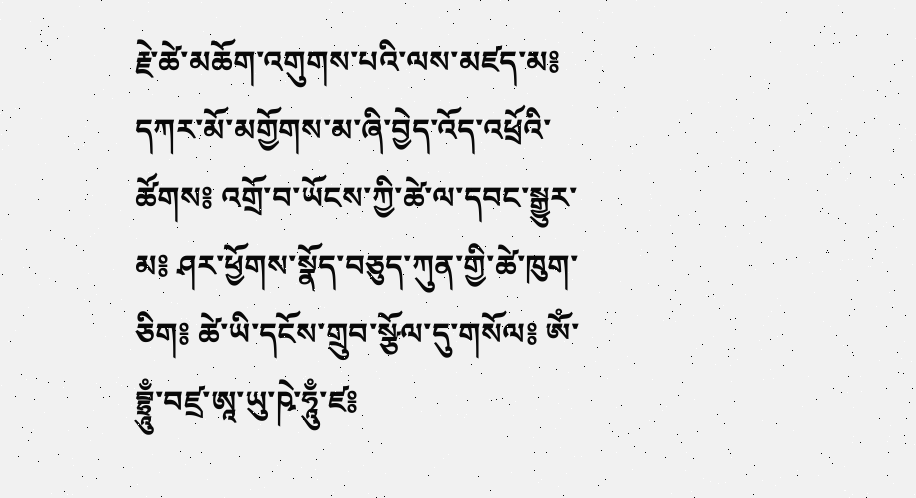རྗེ་ཚེ་མཆོག་འགུགས་པའི་ལས་མཛད་མ༔ དཀར་མོ་མགྱོགས་མ་ཞི་བྱེད་འོད་འཕྲོའི་ཚོགས༔ འགྲོ་བ་ཡོངས་ཀྱི་ཚེ་ལ་དབང་སྒྱུར་མ༔ ཤར་ཕྱོགས་སྣོད་བཅུད་ཀུན་གྱི་ཚེ་ཁུག་ཅིག༔ ཚེ་ཡི་དངོས་གྲུབ་སྩོལ་དུ་གསོལ༔ ཨོཾ་བྷྲཱུྃ་བཛྲ་ཨཱ་ཡུ་ཥེ་ཧཱུྃ་ཛ༔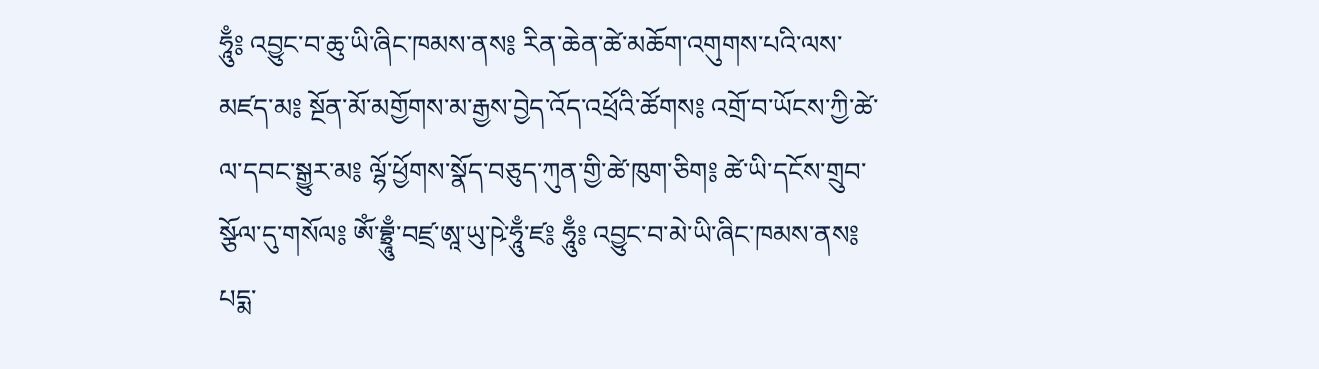ཧཱུྃ༔ འབྱུང་བ་ཆུ་ཡི་ཞིང་ཁམས་ནས༔ རིན་ཆེན་ཚེ་མཆོག་འགུགས་པའི་ལས་མཛད་མ༔ སྔོན་མོ་མགྱོགས་མ་རྒྱས་བྱེད་འོད་འཕྲོའི་ཚོགས༔ འགྲོ་བ་ཡོངས་ཀྱི་ཚེ་ལ་དབང་སྒྱུར་མ༔ ལྷོ་ཕྱོགས་སྣོད་བཅུད་ཀུན་གྱི་ཚེ་ཁུག་ཅིག༔ ཚེ་ཡི་དངོས་གྲུབ་སྩོལ་དུ་གསོལ༔ ཨོཾ་བྷྲཱུྃ་བཛྲ་ཨཱ་ཡུ་ཥེ་ཧཱུྃ་ཛ༔ ཧཱུྃ༔ འབྱུང་བ་མེ་ཡི་ཞིང་ཁམས་ནས༔ པདྨ་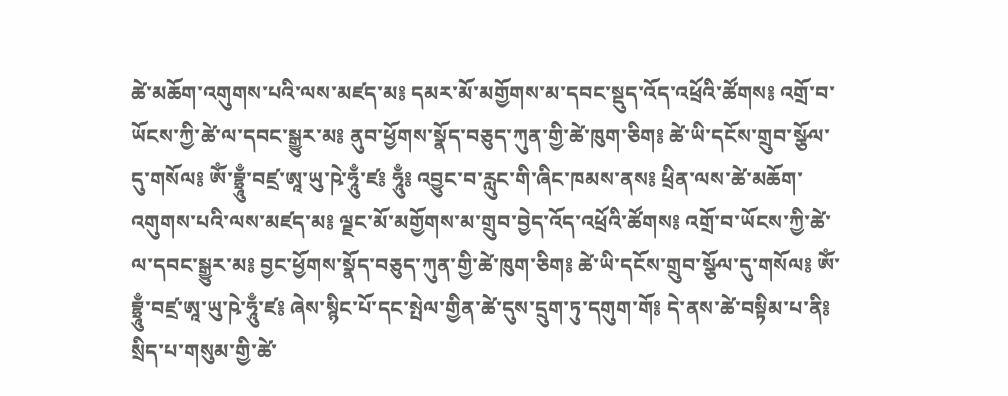ཚེ་མཆོག་འགུགས་པའི་ལས་མཛད་མ༔ དམར་མོ་མགྱོགས་མ་དབང་སྡུད་འོད་འཕྲོའི་ཚོགས༔ འགྲོ་བ་ཡོངས་ཀྱི་ཚེ་ལ་དབང་སྒྱུར་མ༔ ནུབ་ཕྱོགས་སྣོད་བཅུད་ཀུན་གྱི་ཚེ་ཁུག་ཅིག༔ ཚེ་ཡི་དངོས་གྲུབ་སྩོལ་དུ་གསོལ༔ ཨོཾ་བྷྲཱུྃ་བཛྲ་ཨཱ་ཡུ་ཥེ་ཧཱུྃ་ཛ༔ ཧཱུྃ༔ འབྱུང་བ་རླུང་གི་ཞིང་ཁམས་ནས༔ ཕྲིན་ལས་ཚེ་མཆོག་འགུགས་པའི་ལས་མཛད་མ༔ ལྗང་མོ་མགྱོགས་མ་གྲུབ་བྱེད་འོད་འཕྲོའི་ཚོགས༔ འགྲོ་བ་ཡོངས་ཀྱི་ཚེ་ལ་དབང་སྒྱུར་མ༔ བྱང་ཕྱོགས་སྣོད་བཅུད་ཀུན་གྱི་ཚེ་ཁུག་ཅིག༔ ཚེ་ཡི་དངོས་གྲུབ་སྩོལ་དུ་གསོལ༔ ཨོཾ་བྷྲཱུྃ་བཛྲ་ཨཱ་ཡུ་ཥེ་ཧཱུྃ་ཛ༔ ཞེས་སྙིང་པོ་དང་སྤེལ་གྱིན་ཚེ་དུས་དྲུག་ཏུ་དགུག་གོ༔ དེ་ནས་ཚེ་བསྟིམ་པ་ནི༔ སྲིད་པ་གསུམ་གྱི་ཚེ་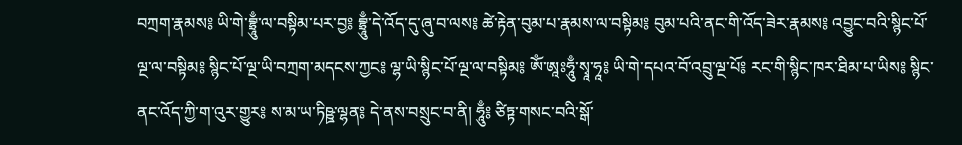བཀྲག་རྣམས༔ ཡི་གེ་བྷྲཱུྃ་ལ་བསྟིམ་པར་བྱ༔ བྷྲཱུྃ་དེ་འོད་དུ་ཞུ་བ་ལས༔ ཚེ་རྟེན་བུམ་པ་རྣམས་ལ་བསྟིམ༔ བུམ་པའི་ནང་གི་འོད་ཟེར་རྣམས༔ འབྱུང་བའི་སྙིང་པོ་ལྔ་ལ་བསྟིམ༔ སྙིང་པོ་ལྔ་ཡི་བཀྲག་མདངས་ཀྱང༔ ལྷ་ཡི་སྙིང་པོ་ལྔ་ལ་བསྟིམ༔ ཨོཾ་ཨཱཿཧཱུྃ་སྭཱ་ཧཱ༔ ཡི་གེ་དཔའ་བོ་འབྲུ་ལྔ་པོ༔ རང་གི་སྙིང་ཁར་ཐིམ་པ་ཡིས༔ སྙིང་ནང་འོད་ཀྱི་ག་འུར་གྱུར༔ ས་མ་ཡ་ཏིཥྛ་ལྷན༔ དེ་ནས་བསྲུང་བ་ནི། ཧཱུྃ༔ ཙིཏྟ་གསང་བའི་སྒོ་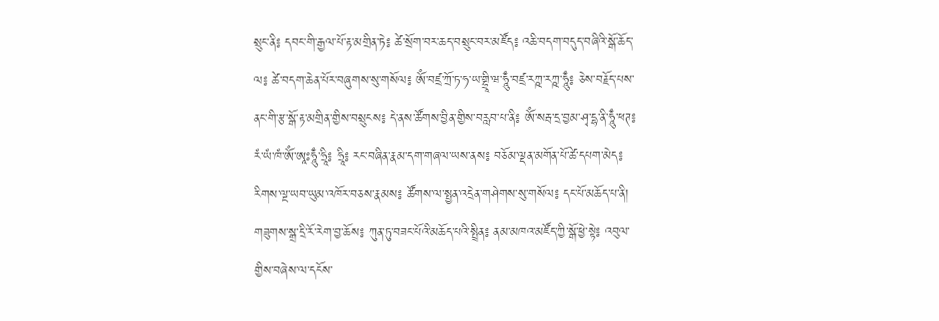སྲུང་ནི༔ དབང་གི་རྒྱལ་པོ་རྟ་མགྲིན་ཏེ༔ ཚེ་སྲོག་བར་ཆད་བསྲུང་བར་མཛོད༔ འཆི་བདག་བདུད་བཞིའི་སྒོ་ཆོད་ལ༔ ཚེ་བདག་ཆེན་པོར་བཞུགས་སུ་གསོལ༔ ཨོཾ་བཛྲ་ཀྲོ་ཏ་ཧ་ཡ་གྷྲཱི་ཝ་ཧཱུྃ་བཛྲ་རཀྵ་རཀྵ་ཧཱུྃ༔ ཅེས་བརྗོད་པས་ནང་གི་རྩ་སྒོ་རྟ་མགྲིན་གྱིས་བསྲུངས༔ དེ་ནས་ཚོགས་བྱིན་གྱིས་བརླབ་པ་ནི༔ ཨོཾ་སརྦ་དྲ་བྱམ་ཤྭ་དྷ་ནི་ཧཱུྃ་ཕཊ༔ རཾ་ཡཾ་ཁཾ་ཨོཾ་ཨཱཿཧཱུྃ་ཧྲཱི༔ ཧྲཱི༔ རང་བཞིན་རྣམ་དག་གཞལ་ཡས་ནས༔ བཅོམ་ལྡན་མགོན་པོ་ཚེ་དཔག་མེད༔ རིགས་ལྔ་ཡབ་ཡུམ་འཁོར་བཅས་རྣམས༔ ཚོགས་ལ་སྤྱན་འདྲེན་གཤེགས་སུ་གསོལ༔ དང་པོ་མཆོད་པ་ནི། གཟུགས་སྒྲ་དྲི་རོ་རེག་བྱ་ཆོས༔ ཀུན་ཏུ་བཟང་པོའི་མཆོད་པའི་སྤྲིན༔ ནམ་མཁའ་མཛོད་ཀྱི་སྒོ་ཕྱེ་སྟེ༔ འབུལ་གྱིས་བཞེས་ལ་དངོས་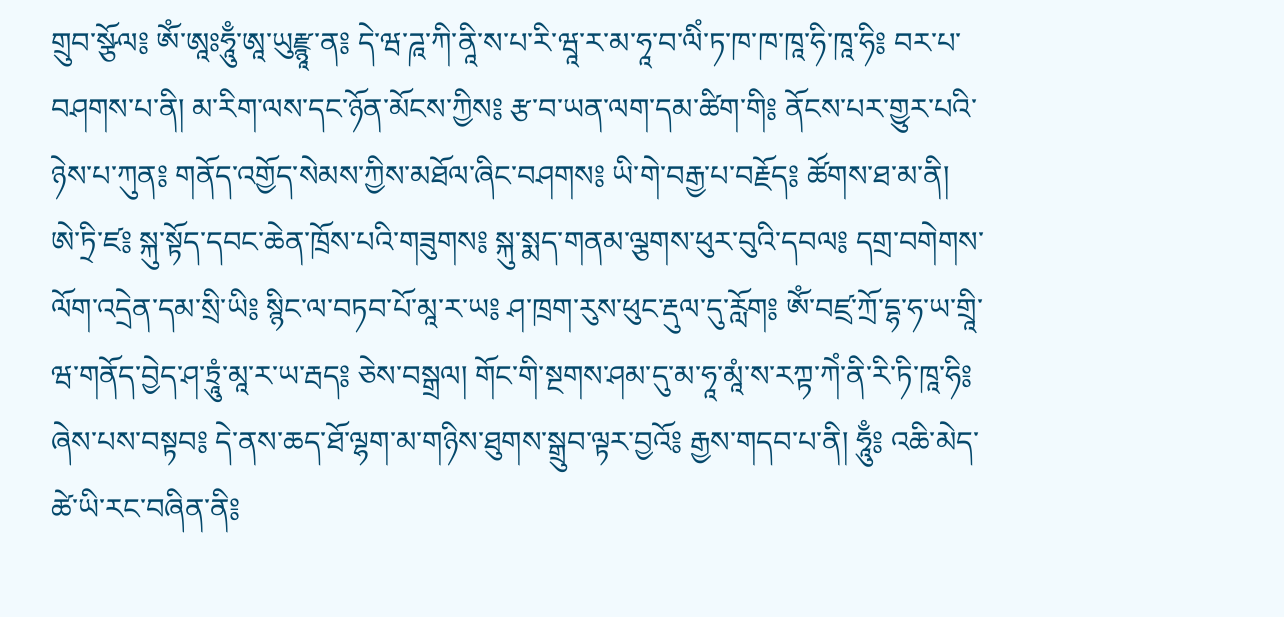གྲུབ་སྩོལ༔ ཨོཾ་ཨཱཿཧཱུྃ་ཨཱ་ཡུརྫྙཱ་ན༔ དེ་ཝ་ཌཱ་ཀི་ནཱི་ས་པ་རི་ཝཱ་ར་མ་ཧཱ་བ་ལིཾ་ཏ་ཁ་ཁ་ཁཱ་ཧི་ཁཱ་ཧི༔ བར་པ་བཤགས་པ་ནི། མ་རིག་ལས་དང་ཉོན་མོངས་ཀྱིས༔ རྩ་བ་ཡན་ལག་དམ་ཚིག་གི༔ ནོངས་པར་གྱུར་པའི་ཉེས་པ་ཀུན༔ གནོད་འགྱོད་སེམས་ཀྱིས་མཐོལ་ཞིང་བཤགས༔ ཡི་གེ་བརྒྱ་པ་བརྗོད༔ ཚོགས་ཐ་མ་ནི། ཨེ་ཏྲི་ཛ༔ སྐུ་སྟོད་དབང་ཆེན་ཁྲོས་པའི་གཟུགས༔ སྐུ་སྨད་གནམ་ལྕགས་ཕུར་བུའི་དབལ༔ དགྲ་བགེགས་ལོག་འདྲེན་དམ་སྲི་ཡི༔ སྙིང་ལ་བཏབ་པོ་མཱ་ར་ཡ༔ ཤ་ཁྲག་རུས་ཕུང་རྡུལ་དུ་རློག༔ ཨོཾ་བཛྲ་ཀྲོ་དྷ་ཧ་ཡ་གྲཱི་ཝ་གནོད་བྱེད་ཤ་ཏྲཱུཾ་མཱ་ར་ཡ་རྦད༔ ཅེས་བསྒྲལ། གོང་གི་སྔགས་ཤམ་དུ་མ་ཧཱ་མཱཾ་ས་རཀྟ་ཀེཾ་ནི་རི་ཏི་ཁཱ་ཧི༔ ཞེས་པས་བསྟབ༔ དེ་ནས་ཆད་ཐོ་ལྷག་མ་གཉིས་ཐུགས་སྒྲུབ་ལྟར་བྱའོ༔ རྒྱས་གདབ་པ་ནི། ཧཱུྃ༔ འཆི་མེད་ཚེ་ཡི་རང་བཞིན་ནི༔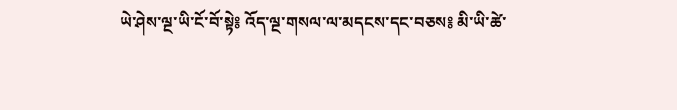ཡེ་ཤེས་ལྔ་ཡི་ངོ་བོ་སྟེ༔ འོད་ལྔ་གསལ་ལ་མདངས་དང་བཅས༔ མི་ཡི་ཚེ་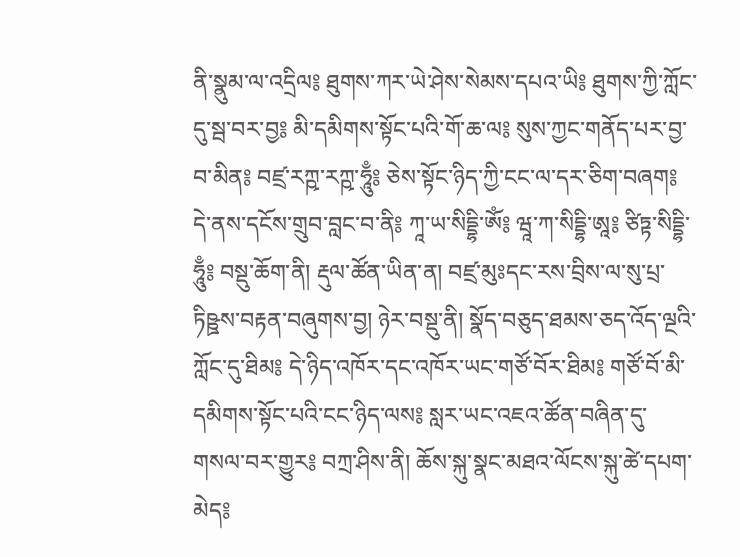ནི་སྣུམ་ལ་འདྲིལ༔ ཐུགས་ཀར་ཡེ་ཤེས་སེམས་དཔའ་ཡི༔ ཐུགས་ཀྱི་ཀློང་དུ་སྦ་བར་བྱ༔ མི་དམིགས་སྟོང་པའི་གོ་ཆ་ལ༔ སུས་ཀྱང་གནོད་པར་བྱ་བ་མིན༔ བཛྲ་རཀྵ་རཀྵ་ཧཱུྃ༔ ཅེས་སྟོང་ཉིད་ཀྱི་ངང་ལ་དར་ཅིག་བཞག༔ དེ་ནས་དངོས་གྲུབ་བླང་བ་ནི༔ ཀཱ་ཡ་སིདྡྷི་ཨོཾ༔ ཝཱ་ཀ་སིདྡྷི་ཨཱ༔ ཙིཏྟ་སིདྡྷི་ཧཱུྃ༔ བསྡུ་ཆོག་ནི། རྡུལ་ཚོན་ཡིན་ན། བཛྲ་མུཿདང་རས་བྲིས་ལ་སུ་པྲ་ཏིཥྛས་བརྟན་བཞུགས་བྱ། ཉེར་བསྡུ་ནི། སྣོད་བཅུད་ཐམས་ཅད་འོད་ལྔའི་ཀློང་དུ་ཐིམ༔ དེ་ཉིད་འཁོར་དང་འཁོར་ཡང་གཙོ་བོར་ཐིམ༔ གཙོ་བོ་མི་དམིགས་སྟོང་པའི་ངང་ཉིད་ལས༔ སླར་ཡང་འཇའ་ཚོན་བཞིན་དུ་གསལ་བར་གྱུར༔ བཀྲ་ཤིས་ནི། ཆོས་སྐུ་སྣང་མཐའ་ལོངས་སྐུ་ཚེ་དཔག་མེད༔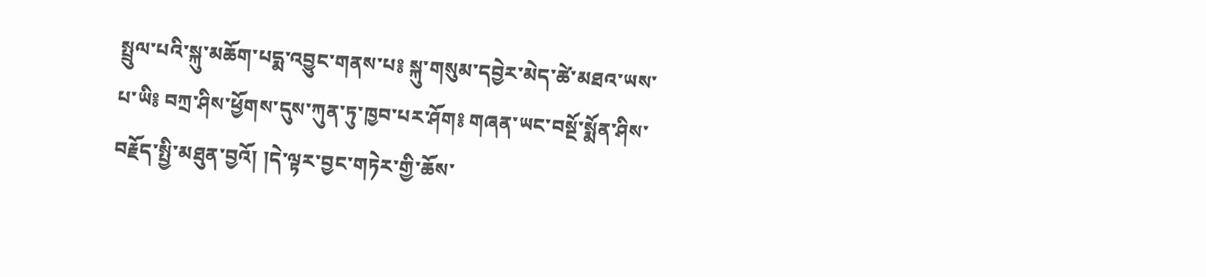སྤྲུལ་པའི་སྐུ་མཆོག་པདྨ་འབྱུང་གནས་པ༔ སྐུ་གསུམ་དབྱེར་མེད་ཚེ་མཐའ་ཡས་པ་ཡི༔ བཀྲ་ཤིས་ཕྱོགས་དུས་ཀུན་ཏུ་ཁྱབ་པར་ཤོག༔ གཞན་ཡང་བསྔོ་སྨོན་ཤིས་བརྗོད་སྤྱི་མཐུན་བྱའོ། །དེ་ལྟར་བྱང་གཏེར་གྱི་ཆོས་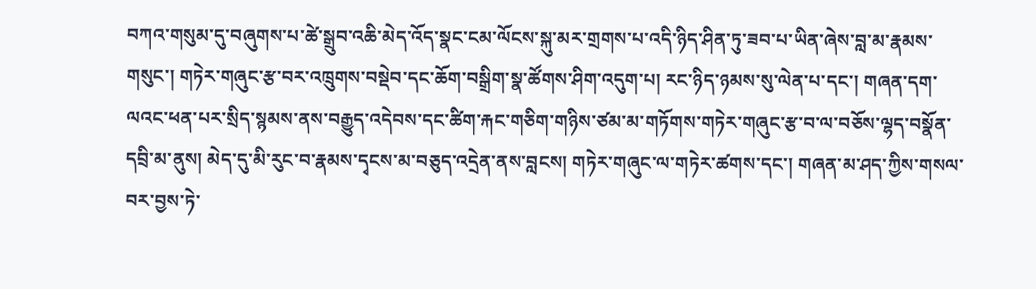བཀའ་གསུམ་དུ་བཞུགས་པ་ཚེ་སྒྲུབ་འཆི་མེད་འོད་སྣང་ངམ་ལོངས་སྐུ་མར་གྲགས་པ་འདི་ཉིད་ཤིན་ཏུ་ཟབ་པ་ཡིན་ཞེས་བླ་མ་རྣམས་གསུང་། གཏེར་གཞུང་རྩ་བར་འཁྲུགས་བསྡེབ་དང་ཆོག་བསྒྲིག་སྣ་ཚོགས་ཤིག་འདུག་པ། རང་ཉིད་ཉམས་སུ་ལེན་པ་དང་། གཞན་དག་ལའང་ཕན་པར་སྲིད་སྙམས་ནས་བརྒྱུད་འདེབས་དང་ཚིག་རྐང་གཅིག་གཉིས་ཙམ་མ་གཏོགས་གཏེར་གཞུང་རྩ་བ་ལ་བཅོས་ལྷད་བསྣོན་དབྲི་མ་ནུས། མེད་དུ་མི་རུང་བ་རྣམས་དྭངས་མ་བཅུད་འདྲེན་ནས་བླངས། གཏེར་གཞུང་ལ་གཏེར་ཚགས་དང་། གཞན་མ་ཤད་ཀྱིས་གསལ་བར་བྱས་ཏེ་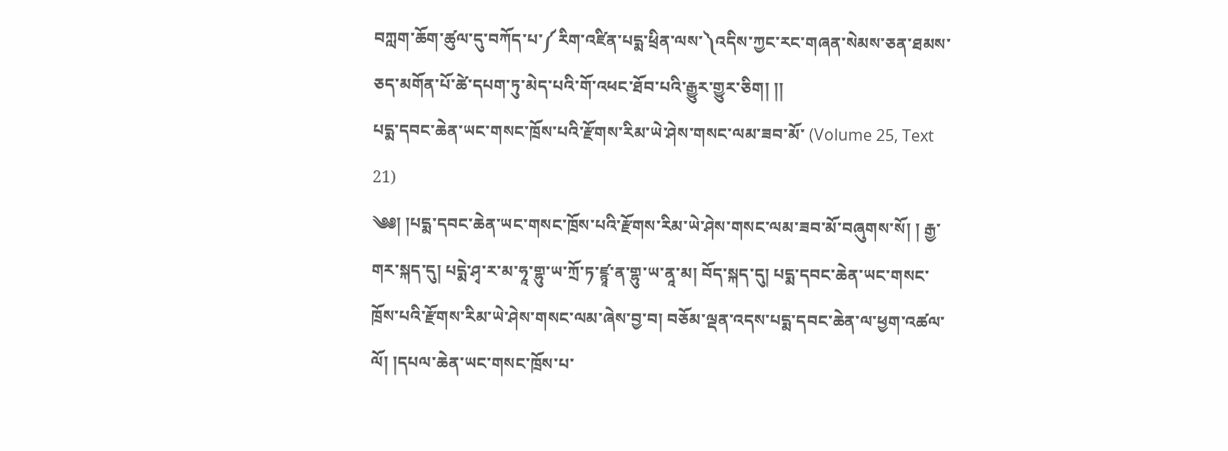བཀླག་ཆོག་ཚུལ་དུ་བཀོད་པ་༼རིག་འཛིན་པདྨ་ཕྲིན་ལས་༽འདིས་ཀྱང་རང་གཞན་སེམས་ཅན་ཐམས་ཅད་མགོན་པོ་ཚེ་དཔག་ཏུ་མེད་པའི་གོ་འཕང་ཐོབ་པའི་རྒྱུར་གྱུར་ཅིག། །།
པདྨ་དབང་ཆེན་ཡང་གསང་ཁྲོས་པའི་རྫོགས་རིམ་ཡེ་ཤེས་གསང་ལམ་ཟབ་མོ་ (Volume 25, Text 21)
༄༅། །པདྨ་དབང་ཆེན་ཡང་གསང་ཁྲོས་པའི་རྫོགས་རིམ་ཡེ་ཤེས་གསང་ལམ་ཟབ་མོ་བཞུགས་སོ། ། རྒྱ་གར་སྐད་དུ། པདྨེ་ཤྭ་ར་མ་ཧཱ་གྷུ་ཡ་ཀྲོ་ཏ་ཛྙཱ་ན་གྷུ་ཡ་ནཱ་མ། བོད་སྐད་དུ། པདྨ་དབང་ཆེན་ཡང་གསང་ཁྲོས་པའི་རྫོགས་རིམ་ཡེ་ཤེས་གསང་ལམ་ཞེས་བྱ་བ། བཅོམ་ལྡན་འདས་པདྨ་དབང་ཆེན་ལ་ཕྱག་འཚལ་ལོ། །དཔལ་ཆེན་ཡང་གསང་ཁྲོས་པ་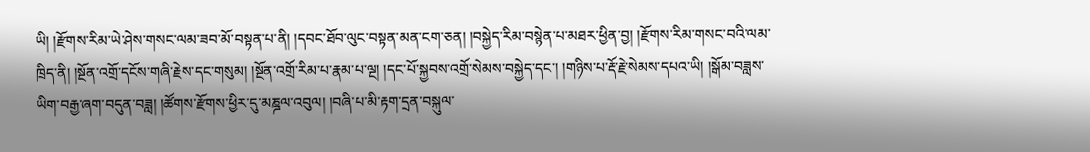ཡི། །རྫོགས་རིམ་ཡེ་ཤེས་གསང་ལམ་ཟབ་མོ་བསྟན་པ་ནི། །དབང་ཐོབ་ལུང་བསྟན་མན་ངག་ཅན། །བསྐྱེད་རིམ་བསྙེན་པ་མཐར་ཕྱིན་བྱ། །རྫོགས་རིམ་གསང་བའི་ལམ་ཁྲིད་ནི། །སྔོན་འགྲོ་དངོས་གཞི་རྗེས་དང་གསུམ། །སྔོན་འགྲོ་རིམ་པ་རྣམ་པ་ལྔ། །དང་པོ་སྐྱབས་འགྲོ་སེམས་བསྐྱེད་དང་། །གཉིས་པ་རྡོ་རྗེ་སེམས་དཔའ་ཡི། །སྒོམ་བཟླས་ཡིག་བརྒྱ་ཞག་བདུན་བཟླ། །ཚོགས་རྫོགས་ཕྱིར་དུ་མཎྜལ་འབུལ། །བཞི་པ་མི་རྟག་དྲན་བསྐུལ་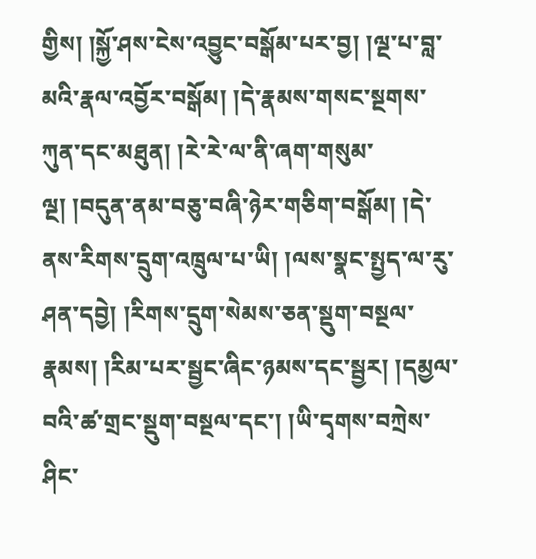གྱིས། །སྐྱོ་ཤས་ངེས་འབྱུང་བསྒོམ་པར་བྱ། །ལྔ་པ་བླ་མའི་རྣལ་འབྱོར་བསྒོམ། །དེ་རྣམས་གསང་སྔགས་ཀུན་དང་མཐུན། །རེ་རེ་ལ་ནི་ཞག་གསུམ་ལྔ། །བདུན་ནམ་བཅུ་བཞི་ཉེར་གཅིག་བསྒོམ། །དེ་ནས་རིགས་དྲུག་འཁྲུལ་པ་ཡི། །ལས་སྣང་སྤྱད་ལ་རུ་ཤན་དབྱེ། །རིགས་དྲུག་སེམས་ཅན་སྡུག་བསྔལ་རྣམས། །རིམ་པར་སྦྱང་ཞིང་ཉམས་དང་སྦྱར། །དམྱལ་བའི་ཚ་གྲང་སྡུག་བསྔལ་དང་། །ཡི་དྭགས་བཀྲེས་ཤིང་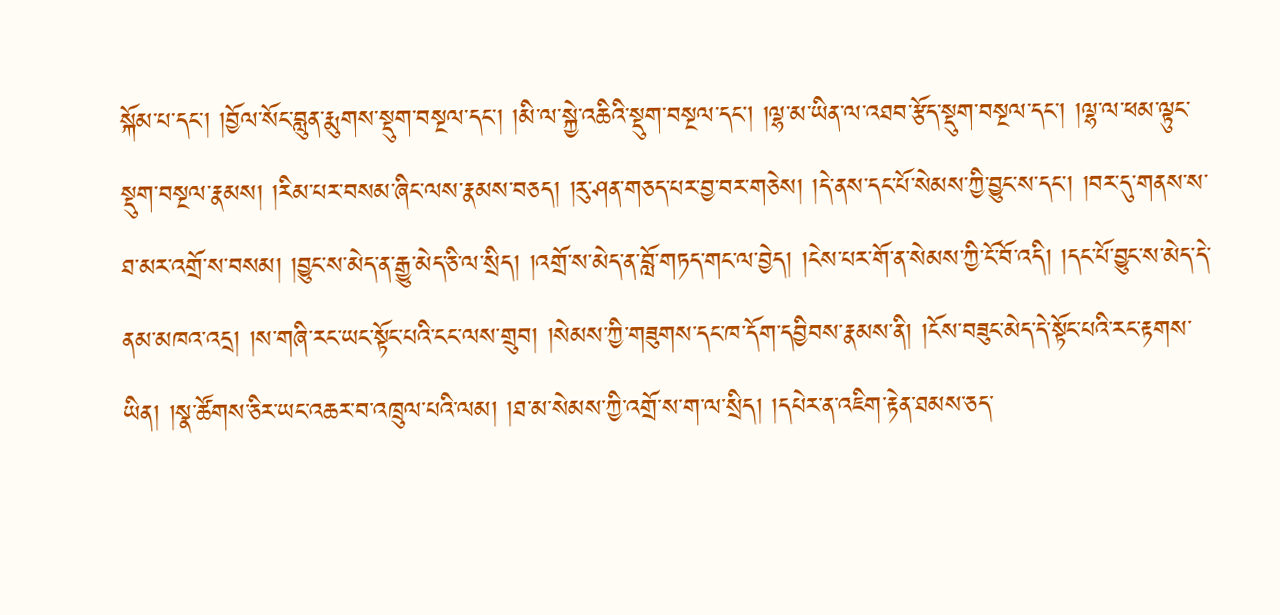སྐོམ་པ་དང་། །བྱོལ་སོང་བླུན་རྨུགས་སྡུག་བསྔལ་དང་། །མི་ལ་སྐྱེ་འཆིའི་སྡུག་བསྔལ་དང། །ལྷ་མ་ཡིན་ལ་འཐབ་རྩོད་སྡུག་བསྔལ་དང་། །ལྷ་ལ་ཕམ་ལྟུང་སྡུག་བསྔལ་རྣམས། །རིམ་པར་བསམ་ཞིང་ལས་རྣམས་བཅད། །རུ་ཤན་གཅད་པར་བྱ་བར་གཅེས། །དེ་ནས་དང་པོ་སེམས་ཀྱི་བྱུང་ས་དང་། །བར་དུ་གནས་ས་ཐ་མར་འགྲོ་ས་བསམ། །བྱུང་ས་མེད་ན་རྒྱུ་མེད་ཅི་ལ་སྲིད། །འགྲོ་ས་མེད་ན་བློ་གཏད་གང་ལ་བྱེད། །ངེས་པར་གོ་ན་སེམས་ཀྱི་ངོ་བོ་འདི། །དང་པོ་བྱུང་ས་མེད་དེ་ནམ་མཁའ་འདྲ། །ས་གཞི་རང་ཡང་སྟོང་པའི་ངང་ལས་གྲུབ། །སེམས་ཀྱི་གཟུགས་དང་ཁ་དོག་དབྱིབས་རྣམས་ནི། །ངོས་བཟུང་མེད་དེ་སྟོང་པའི་རང་རྟགས་ཡིན། །སྣ་ཚོགས་ཅིར་ཡང་འཆར་བ་འཁྲུལ་པའི་ལམ། །ཐ་མ་སེམས་ཀྱི་འགྲོ་ས་ག་ལ་སྲིད། །དཔེར་ན་འཇིག་རྟེན་ཐམས་ཅད་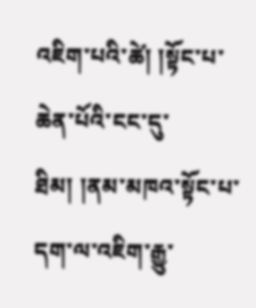འཇིག་པའི་ཚེ། །སྟོང་པ་ཆེན་པོའི་ངང་དུ་ཐིམ། །ནམ་མཁའ་སྟོང་པ་དག་ལ་འཇིག་རྒྱུ་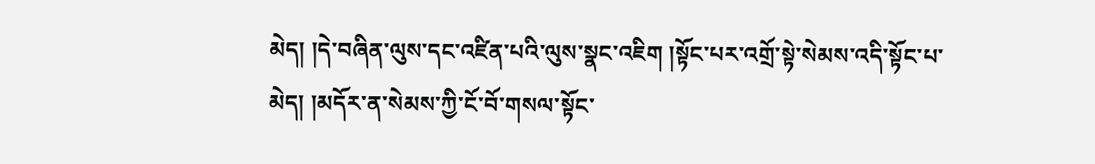མེད། །དེ་བཞིན་ལུས་དང་འཛིན་པའི་ལུས་སྣང་འཇིག །སྟོང་པར་འགྲོ་སྟེ་སེམས་འདི་སྟོང་པ་མེད། །མདོར་ན་སེམས་ཀྱི་ངོ་བོ་གསལ་སྟོང་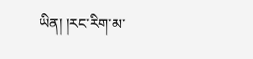ཡིན། །རང་རིག་མ་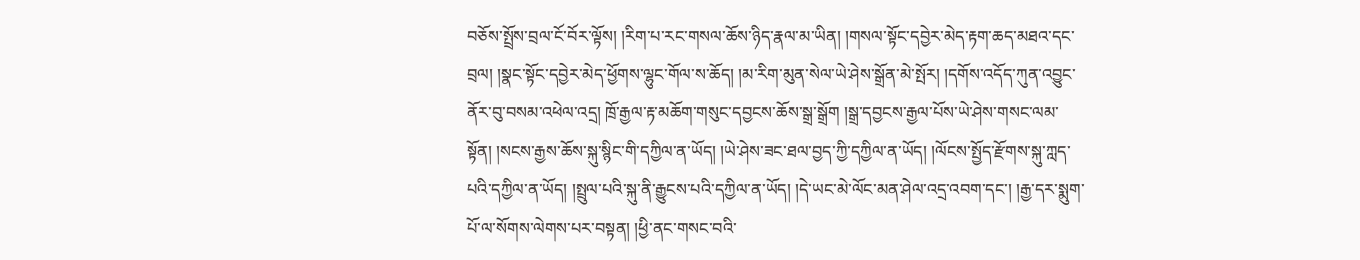བཅོས་སྤྲོས་བྲལ་ངོ་བོར་ལྟོས། །རིག་པ་རང་གསལ་ཆོས་ཉིད་རྣལ་མ་ཡིན། །གསལ་སྟོང་དབྱེར་མེད་རྟག་ཆད་མཐའ་དང་བྲལ། །སྣང་སྟོང་དབྱེར་མེད་ཕྱོགས་ལྷུང་གོལ་ས་ཆོད། །མ་རིག་མུན་སེལ་ཡེ་ཤེས་སྒྲོན་མེ་སྤོར། །དགོས་འདོད་ཀུན་འབྱུང་ནོར་བུ་བསམ་འཕེལ་འདྲ། ཁྲོ་རྒྱལ་རྟ་མཆོག་གསུང་དབྱངས་ཆོས་སྒྲ་སྒྲོག །སྒྲ་དབྱངས་རྒྱལ་པོས་ཡེ་ཤེས་གསང་ལམ་སྟོན། །སངས་རྒྱས་ཆོས་སྐུ་སྙིང་གི་དཀྱིལ་ན་ཡོད། །ཡེ་ཤེས་ཟང་ཐལ་བྱད་ཀྱི་དཀྱིལ་ན་ཡོད། །ལོངས་སྤྱོད་རྫོགས་སྐུ་ཀླད་པའི་དཀྱིལ་ན་ཡོད། །སྤྲུལ་པའི་སྐུ་ནི་རྒྱུངས་པའི་དཀྱིལ་ན་ཡོད། །དེ་ཡང་མེ་ལོང་མན་ཤེལ་འདྲ་འབག་དང་། །རྒྱ་དར་སྨུག་པོ་ལ་སོགས་ལེགས་པར་བསྟན། །ཕྱི་ནང་གསང་བའི་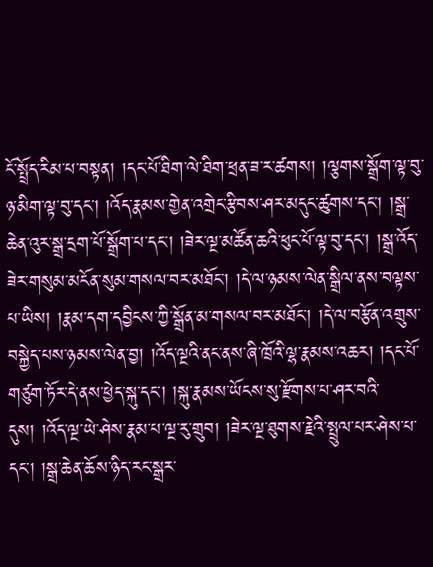ངོ་སྤྲོད་རིམ་པ་བསྟན། །དང་པོ་ཐིག་ལེ་ཐིག་ཕྲན་ཟ་ར་ཚགས། །ལྕགས་སྒྲོག་ལྟ་བུ་ཉ་མིག་ལྟ་བུ་དང་། །འོད་རྣམས་གྱེན་འགྲེང་རྩིབས་ཤར་མདུང་ཚུགས་དང་། །སྒྲ་ཆེན་འུར་སྒྲ་དྲག་པོ་སྒྲོག་པ་དང་། །ཟེར་ལྔ་མཚོན་ཆའི་ཕུང་པོ་ལྟ་བུ་དང་། །སྒྲ་འོད་ཟེར་གསུམ་མངོན་སུམ་གསལ་བར་མཐོང་། །དེ་ལ་ཉམས་ལེན་སྒྲིལ་ནས་བལྟས་པ་ཡིས། །རྣམ་དག་དབྱིངས་ཀྱི་སྒྲོན་མ་གསལ་བར་མཐོང་། །དེ་ལ་བརྩོན་འགྲུས་བསྐྱེད་པས་ཉམས་ལེན་བྱ། །འོད་ལྔའི་ནང་ནས་ཞི་ཁྲོའི་ལྷ་རྣམས་འཆར། །དང་པོ་གཙུག་ཏོར་དེ་ནས་ཕྱེད་སྐུ་དང་། །སྐུ་རྣམས་ཡོངས་སུ་རྫོགས་པ་ཤར་བའི་དུས། །འོད་ལྔ་ཡེ་ཤེས་རྣམ་པ་ལྔ་རུ་གྲུབ། །ཟེར་ལྔ་ཐུགས་རྗེའི་སྤྲུལ་པར་ཤེས་པ་དང་། །སྒྲ་ཆེན་ཆོས་ཉིད་རང་སྒྲར་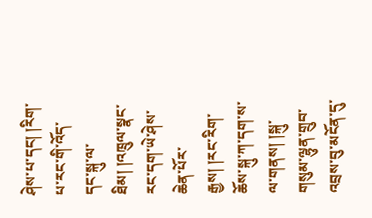ཤེས་པ་དང། །རིག་པ་རང་གི་འོད་དང་སྐུ་ལ་ཐིམ། །འཁྲུལ་སྣང་རང་དག་ཡེ་ཤེས་ཆེན་པོར་རྒྱས། །རང་རིག་ཆོས་སྐུ་ཀ་དག་ས་ལ་གནས། །སྐུ་གསུམ་ལྷུན་གྲུབ་འབྲས་བུ་མངོན་དུ་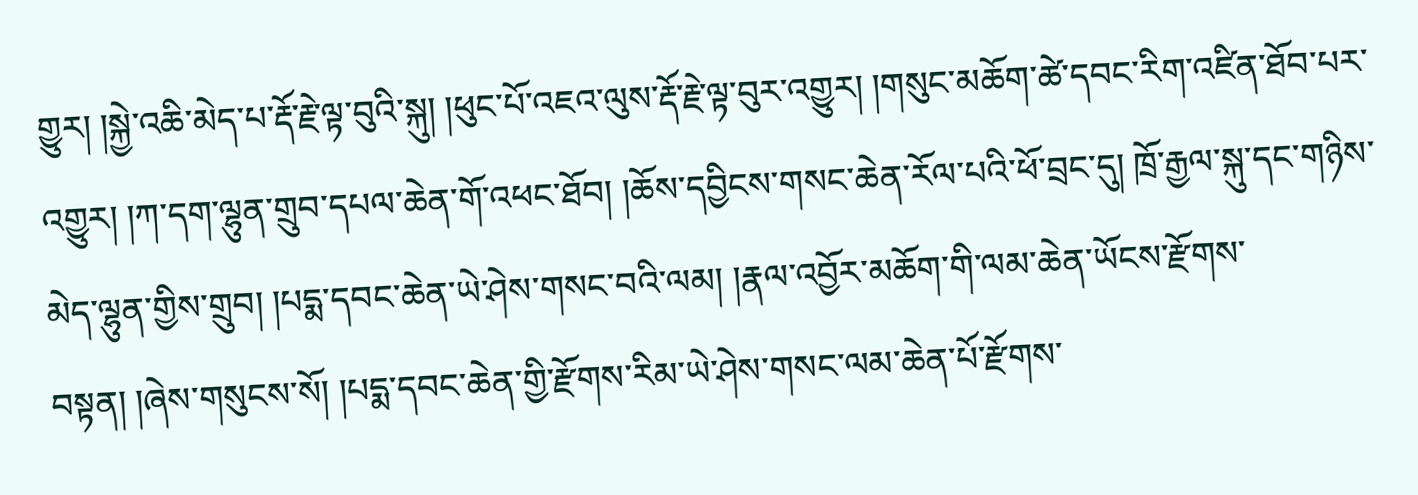གྱུར། །སྐྱེ་འཆི་མེད་པ་རྡོ་རྗེ་ལྟ་བུའི་སྐུ། །ཕུང་པོ་འཇའ་ལུས་རྡོ་རྗེ་ལྟ་བུར་འགྱུར། །གསུང་མཆོག་ཚེ་དབང་རིག་འཛིན་ཐོབ་པར་འགྱུར། །ཀ་དག་ལྷུན་གྲུབ་དཔལ་ཆེན་གོ་འཕང་ཐོབ། །ཆོས་དབྱིངས་གསང་ཆེན་རོལ་པའི་ཕོ་བྲང་དུ། ཁྲོ་རྒྱལ་སྐུ་དང་གཉིས་མེད་ལྷུན་གྱིས་གྲུབ། །པདྨ་དབང་ཆེན་ཡེ་ཤེས་གསང་བའི་ལམ། །རྣལ་འབྱོར་མཆོག་གི་ལམ་ཆེན་ཡོངས་རྫོགས་བསྟན། །ཞེས་གསུངས་སོ། །པདྨ་དབང་ཆེན་གྱི་རྫོགས་རིམ་ཡེ་ཤེས་གསང་ལམ་ཆེན་པོ་རྫོགས་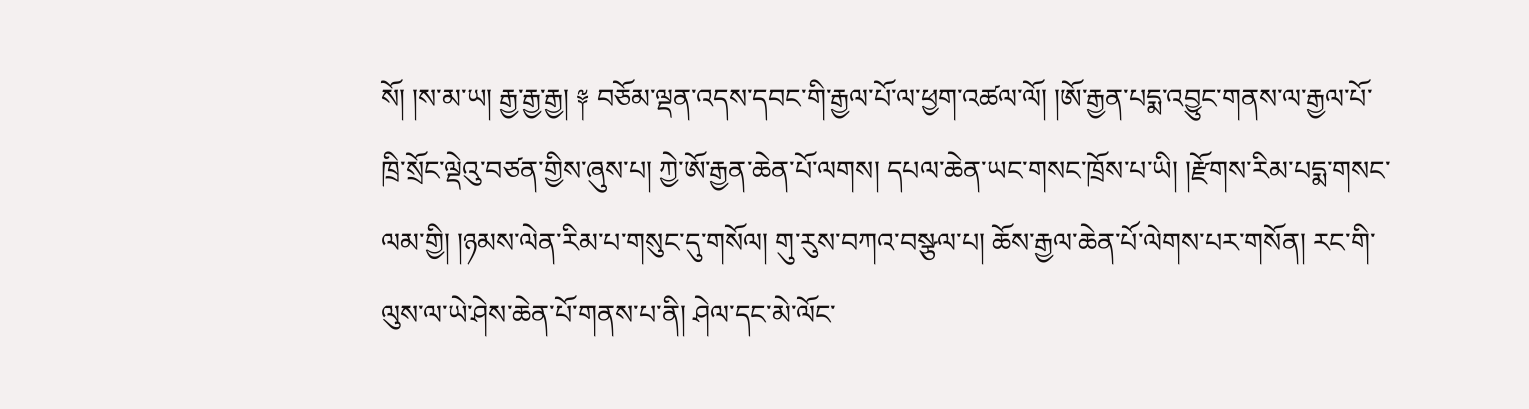སོ། །ས་མ་ཡ། རྒྱ་རྒྱ་རྒྱ། ༈ བཅོམ་ལྡན་འདས་དབང་གི་རྒྱལ་པོ་ལ་ཕྱག་འཚལ་ལོ། །ཨོ་རྒྱན་པདྨ་འབྱུང་གནས་ལ་རྒྱལ་པོ་ཁྲི་སྲོང་ལྡེའུ་བཙན་གྱིས་ཞུས་པ། ཀྱེ་ཨོ་རྒྱན་ཆེན་པོ་ལགས། དཔལ་ཆེན་ཡང་གསང་ཁྲོས་པ་ཡི། །རྫོགས་རིམ་པདྨ་གསང་ལམ་གྱི། །ཉམས་ལེན་རིམ་པ་གསུང་དུ་གསོལ། གུ་རུས་བཀའ་བསྩལ་པ། ཆོས་རྒྱལ་ཆེན་པོ་ལེགས་པར་གསོན། རང་གི་ལུས་ལ་ཡེ་ཤེས་ཆེན་པོ་གནས་པ་ནི། ཤེལ་དང་མེ་ལོང་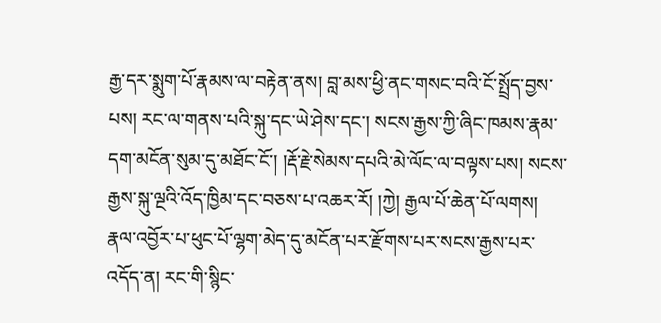རྒྱ་དར་སྨུག་པོ་རྣམས་ལ་བརྟེན་ནས། བླ་མས་ཕྱི་ནང་གསང་བའི་ངོ་སྤྲོད་བྱས་པས། རང་ལ་གནས་པའི་སྐུ་དང་ཡེ་ཤེས་དང་། སངས་རྒྱས་ཀྱི་ཞིང་ཁམས་རྣམ་དག་མངོན་སུམ་དུ་མཐོང་ངོ་། །རྡོ་རྗེ་སེམས་དཔའི་མེ་ལོང་ལ་བལྟས་པས། སངས་རྒྱས་སྐུ་ལྔའི་འོད་ཁྱིམ་དང་བཅས་པ་འཆར་རོ། །ཀྱེ། རྒྱལ་པོ་ཆེན་པོ་ལགས། རྣལ་འབྱོར་པ་ཕུང་པོ་ལྷག་མེད་དུ་མངོན་པར་རྫོགས་པར་སངས་རྒྱས་པར་འདོད་ན། རང་གི་སྙིང་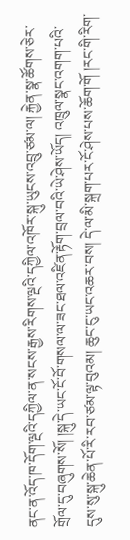ནང་ན་འོད་ཁ་དོག་ལྔའི་དཀྱིལ་ན་སངས་རྒྱས་རིགས་ལྔའི་དཀྱིལ་འཁོར་སྐུ་ཡུངས་འབྲུ་ཙམ་ལ། རྐྱེན་སྣ་ཚོགས་ཅེར་གྲོལ་དུ་བཞུགས་སོ། །སྐུ་དེ་ཡང་ངོ་བོ་གསལ་ལ་ཟང་ཐལ་འཛིན་རྟོག་བྲལ་བའི་ཡེ་ཤེས་ཡོད། འཁྲུལ་སྣང་འགག་པའི་དུས་སུ་སྐུ་ཆེན་པོ་རི་རབ་ཙམ་ལྟ་བུའམ། ཆུང་ངུ་ཡང་འཆར་བས། དེ་ལ་མི་སྐྲག་པར་ངོ་ཤེས་པས་ཆོག་གོ །རང་གི་རིག་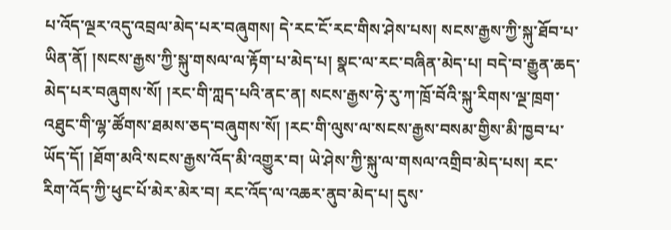པ་འོད་ལྔར་འདུ་འབྲལ་མེད་པར་བཞུགས། དེ་རང་ངོ་རང་གིས་ཤེས་པས། སངས་རྒྱས་ཀྱི་སྐུ་ཐོབ་པ་ཡིན་ནོ། །སངས་རྒྱས་ཀྱི་སྐུ་གསལ་ལ་རྟོག་པ་མེད་པ། སྣང་ལ་རང་བཞིན་མེད་པ། བདེ་བ་རྒྱུན་ཆད་མེད་པར་བཞུགས་སོ། །རང་གི་ཀླད་པའི་ནང་ན། སངས་རྒྱས་ཧེ་རུ་ཀ་ཁྲོ་བོའི་སྐུ་རིགས་ལྔ་ཁྲག་འཐུང་གི་ལྷ་ཚོགས་ཐམས་ཅད་བཞུགས་སོ། །རང་གི་ལུས་ལ་སངས་རྒྱས་བསམ་གྱིས་མི་ཁྱབ་པ་ཡོད་དོ། །ཐོག་མའི་སངས་རྒྱས་འོད་མི་འགྱུར་བ། ཡེ་ཤེས་ཀྱི་སྐུ་ལ་གསལ་འགྲིབ་མེད་པས། རང་རིག་འོད་ཀྱི་ཕུང་པོ་མེར་མེར་བ། རང་འོད་ལ་འཆར་ནུབ་མེད་པ། དུས་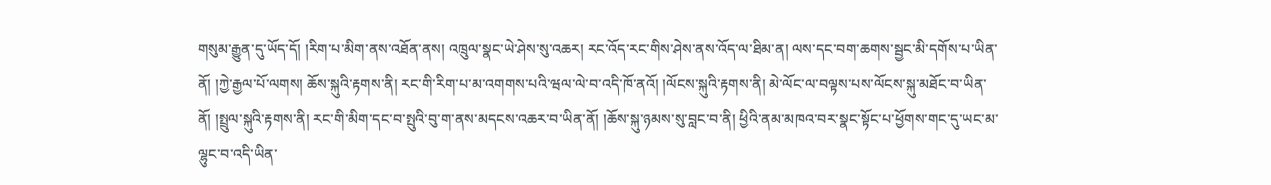གསུམ་རྒྱུན་དུ་ཡོད་དོ། །རིག་པ་མིག་ནས་འཐོན་ནས། འཁྲུལ་སྣང་ཡེ་ཤེས་སུ་འཆར། རང་འོད་རང་གིས་ཤེས་ནས་འོད་ལ་ཐིམ་ན། ལས་དང་བག་ཆགས་སྦྱང་མི་དགོས་པ་ཡིན་ནོ། །ཀྱེ་རྒྱལ་པོ་ལགས། ཆོས་སྐུའི་རྟགས་ནི། རང་གི་རིག་པ་མ་འགགས་པའི་ཝལ་ལེ་བ་འདི་ཁོ་ནའོ། །ལོངས་སྐུའི་རྟགས་ནི། མེ་ལོང་ལ་བལྟས་པས་ལོངས་སྐུ་མཐོང་བ་ཡིན་ནོ། །སྤྲུལ་སྐུའི་རྟགས་ནི། རང་གི་མིག་དང་བ་སྤུའི་བུ་ག་ནས་མདངས་འཆར་བ་ཡིན་ནོ། །ཆོས་སྐུ་ཉམས་སུ་བླང་བ་ནི། ཕྱིའི་ནམ་མཁའ་བར་སྣང་སྟོང་པ་ཕྱོགས་གང་དུ་ཡང་མ་ལྷུང་བ་འདི་ཡིན་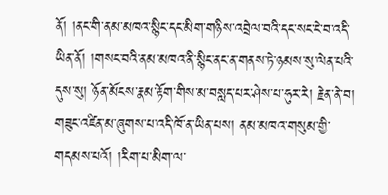ནོ། །ནང་གི་ནམ་མཁའ་སྙིང་དང་མིག་གཉིས་འབྲེལ་བའི་དང་སང་ངེ་བ་འདི་ཡིན་ནོ། །གསང་བའི་ནམ་མཁའ་ནི་སྙིང་ནང་ན་གནས་ཏེ་ཉམས་སུ་ལེན་པའི་དུས་སུ། ཉོན་མོངས་རྣམ་རྟོག་གིས་མ་བསླད་པར་ཤེས་པ་ཧུར་རེ། རྗེན་ནེ་བ། གཟུང་འཛིན་མ་ཞུགས་པ་འདི་ཁོ་ན་ཡིན་པས། ནམ་མཁའ་གསུམ་གྱི་གདམས་པའོ། །རིག་པ་མིག་ལ་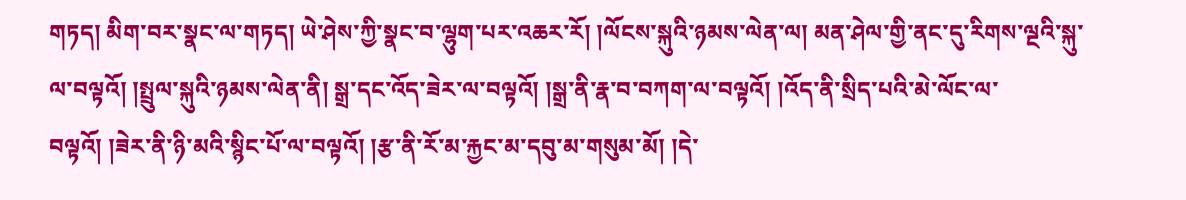གཏད། མིག་བར་སྣང་ལ་གཏད། ཡེ་ཤེས་ཀྱི་སྣང་བ་ལྷུག་པར་འཆར་རོ། །ལོངས་སྐུའི་ཉམས་ལེན་ལ། མན་ཤེལ་གྱི་ནང་དུ་རིགས་ལྔའི་སྐུ་ལ་བལྟའོ། །སྤྲུལ་སྐུའི་ཉམས་ལེན་ནི། སྒྲ་དང་འོད་ཟེར་ལ་བལྟའོ། །སྒྲ་ནི་རྣ་བ་བཀག་ལ་བལྟའོ། །འོད་ནི་སྲིད་པའི་མེ་ལོང་ལ་བལྟའོ། །ཟེར་ནི་ཉི་མའི་སྙིང་པོ་ལ་བལྟའོ། །རྩ་ནི་རོ་མ་རྐྱང་མ་དབུ་མ་གསུམ་མོ། །དེ་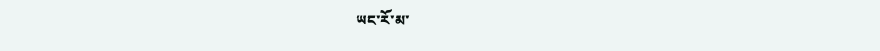ཡང་རོ་མ་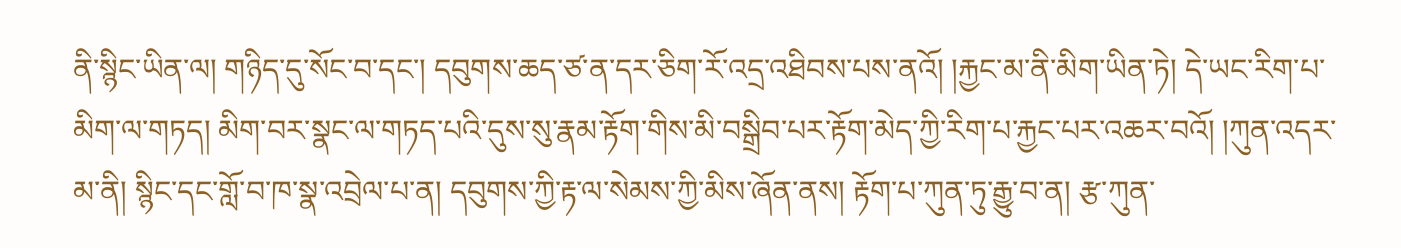ནི་སྙིང་ཡིན་ལ། གཉིད་དུ་སོང་བ་དང་། དབུགས་ཆད་ཙ་ན་དར་ཅིག་རོ་འདྲ་འཐིབས་པས་ནའོ། །རྐྱང་མ་ནི་མིག་ཡིན་ཏེ། དེ་ཡང་རིག་པ་མིག་ལ་གཏད། མིག་བར་སྣང་ལ་གཏད་པའི་དུས་སུ་རྣམ་རྟོག་གིས་མི་བསྒྲིབ་པར་རྟོག་མེད་ཀྱི་རིག་པ་རྐྱང་པར་འཆར་བའོ། །ཀུན་འདར་མ་ནི། སྙིང་དང་གློ་བ་ཁ་སྣ་འབྲེལ་པ་ན། དབུགས་ཀྱི་རྟ་ལ་སེམས་ཀྱི་མིས་ཞོན་ནས། རྟོག་པ་ཀུན་ཏུ་རྒྱུ་བ་ན། རྩ་ཀུན་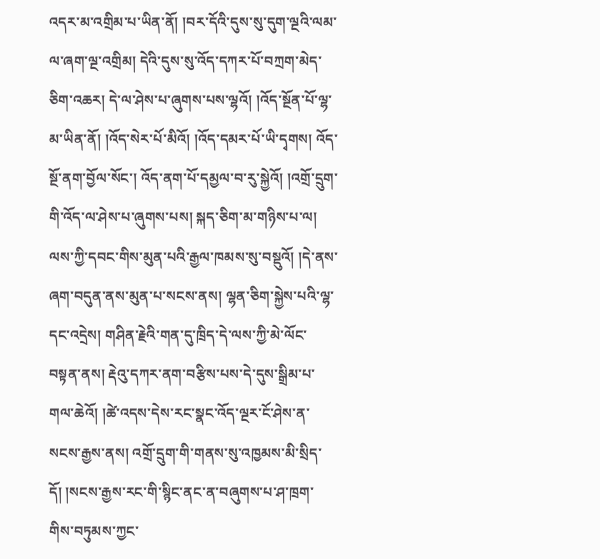འདར་མ་འགྲིམ་པ་ཡིན་ནོ། །བར་དོའི་དུས་སུ་དུག་ལྔའི་ལམ་ལ་ཞག་ལྔ་འགྲིམ། དེའི་དུས་སུ་འོད་དཀར་པོ་བཀྲག་མེད་ཅིག་འཆར། དེ་ལ་ཤེས་པ་ཞུགས་པས་ལྷའོ། །འོད་སྔོན་པོ་ལྷ་མ་ཡིན་ནོ། །འོད་སེར་པོ་མིའོ། །འོད་དམར་པོ་ཡི་དྭགས། འོད་སྔོ་ནག་བྱོལ་སོང་། འོད་ནག་པོ་དམྱལ་བ་རུ་སྐྱེའོ། །འགྲོ་དྲུག་གི་འོད་ལ་ཤེས་པ་ཞུགས་པས། སྐད་ཅིག་མ་གཉིས་པ་ལ། ལས་ཀྱི་དབང་གིས་མུན་པའི་རྒྱལ་ཁམས་སུ་བསྡུའོ། །དེ་ནས་ཞག་བདུན་ནས་མུན་པ་སངས་ནས། ལྷན་ཅིག་སྐྱེས་པའི་ལྷ་དང་འདྲེས། གཤིན་རྗེའི་གན་དུ་ཁྲིད་དེ་ལས་ཀྱི་མེ་ལོང་བསྟན་ནས། རྡེའུ་དཀར་ནག་བརྩིས་པས་དེ་དུས་སྒྲིམ་པ་གལ་ཆེའོ། །ཚེ་འདས་དེས་རང་སྣང་འོད་ལྔར་ངོ་ཤེས་ན་སངས་རྒྱས་ནས། འགྲོ་དྲུག་གི་གནས་སུ་འཁྱམས་མི་སྲིད་དོ། །སངས་རྒྱས་རང་གི་སྙིང་ནང་ན་བཞུགས་པ་ཤ་ཁྲག་གིས་བཏུམས་ཀྱང་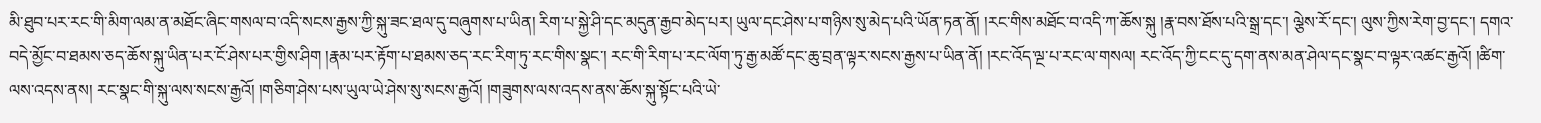མི་ཐུབ་པར་རང་གི་མིག་ལམ་ན་མཐོང་ཞིང་གསལ་བ་འདི་སངས་རྒྱས་ཀྱི་སྐུ་ཟང་ཐལ་དུ་བཞུགས་པ་ཡིན། རིག་པ་སྐྱེ་ཤི་དང་མདུན་རྒྱབ་མེད་པར། ཡུལ་དང་ཤེས་པ་གཉིས་སུ་མེད་པའི་ཡོན་ཏན་ནོ། །རང་གིས་མཐོང་བ་འདི་ཀ་ཆོས་སྐུ །རྣ་བས་ཐོས་པའི་སྒྲ་དང་། ལྕེས་རོ་དང་། ལུས་ཀྱིས་རེག་བྱ་དང་། དགའ་བདེ་མྱོང་བ་ཐམས་ཅད་ཆོས་སྐུ་ཡིན་པར་ངོ་ཤེས་པར་གྱིས་ཤིག །རྣམ་པར་རྟོག་པ་ཐམས་ཅད་རང་རིག་ཏུ་རང་གིས་སྣང་། རང་གི་རིག་པ་རང་ལོག་ཏུ་རྒྱ་མཚོ་དང་ཆུ་བྲན་ལྟར་སངས་རྒྱས་པ་ཡིན་ནོ། །རང་འོད་ལྔ་པ་རང་ལ་གསལ། རང་འོད་ཀྱི་ངང་དུ་དག་ནས་མན་ཤེལ་དང་སྣང་བ་ལྟར་འཚང་རྒྱའོ། །ཚིག་ལས་འདས་ནས། རང་སྣང་གི་སྐུ་ལས་སངས་རྒྱའོ། །གཅིག་ཤེས་པས་ཡུལ་ཡེ་ཤེས་སུ་སངས་རྒྱའོ། །གཟུགས་ལས་འདས་ནས་ཆོས་སྐུ་སྟོང་པའི་ཡེ་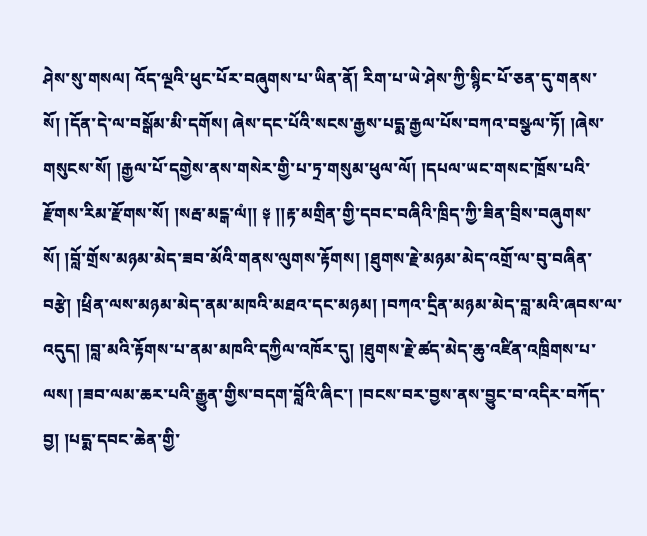ཤེས་སུ་གསལ། འོད་ལྔའི་ཕུང་པོར་བཞུགས་པ་ཡིན་ནོ། རིག་པ་ཡེ་ཤེས་ཀྱི་སྙིང་པོ་ཅན་དུ་གནས་སོ། །དོན་དེ་ལ་བསྒོམ་མི་དགོས། ཞེས་དང་པོའི་སངས་རྒྱས་པདྨ་རྒྱལ་པོས་བཀའ་བསྩལ་ཏོ། །ཞེས་གསུངས་སོ། །རྒྱལ་པོ་དགྱེས་ནས་གསེར་གྱི་པ་ཏྲ་གསུམ་ཕུལ་ལོ། །དཔལ་ཡང་གསང་ཁྲོས་པའི་རྫོགས་རིམ་རྫོགས་སོ། །སརྦ་མངྒ་ལཾ།། ༈ །།རྟ་མགྲིན་གྱི་དབང་བཞིའི་ཁྲིད་ཀྱི་ཟིན་བྲིས་བཞུགས་སོ། །བློ་གྲོས་མཉམ་མེད་ཟབ་མོའི་གནས་ལུགས་རྟོགས། །ཐུགས་རྗེ་མཉམ་མེད་འགྲོ་ལ་བུ་བཞིན་བརྩེ། །ཕྲིན་ལས་མཉམ་མེད་ནམ་མཁའི་མཐའ་དང་མཉམ། །བཀའ་དྲིན་མཉམ་མེད་བླ་མའི་ཞབས་ལ་འདུད། །བླ་མའི་རྟོགས་པ་ནམ་མཁའི་དཀྱིལ་འཁོར་དུ། །ཐུགས་རྗེ་ཚད་མེད་ཆུ་འཛིན་འཁྲིགས་པ་ལས། །ཟབ་ལམ་ཆར་པའི་རྒྱུན་གྱིས་བདག་བློའི་ཞིང་། །བངས་བར་བྱས་ནས་བྱུང་བ་འདིར་བཀོད་བྱ། །པདྨ་དབང་ཆེན་གྱི་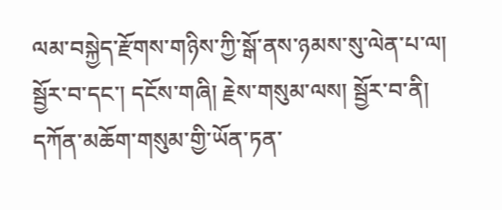ལམ་བསྐྱེད་རྫོགས་གཉིས་ཀྱི་སྒོ་ནས་ཉམས་སུ་ལེན་པ་ལ། སྦྱོར་བ་དང་། དངོས་གཞི། རྗེས་གསུམ་ལས། སྦྱོར་བ་ནི། དཀོན་མཆོག་གསུམ་གྱི་ཡོན་ཏན་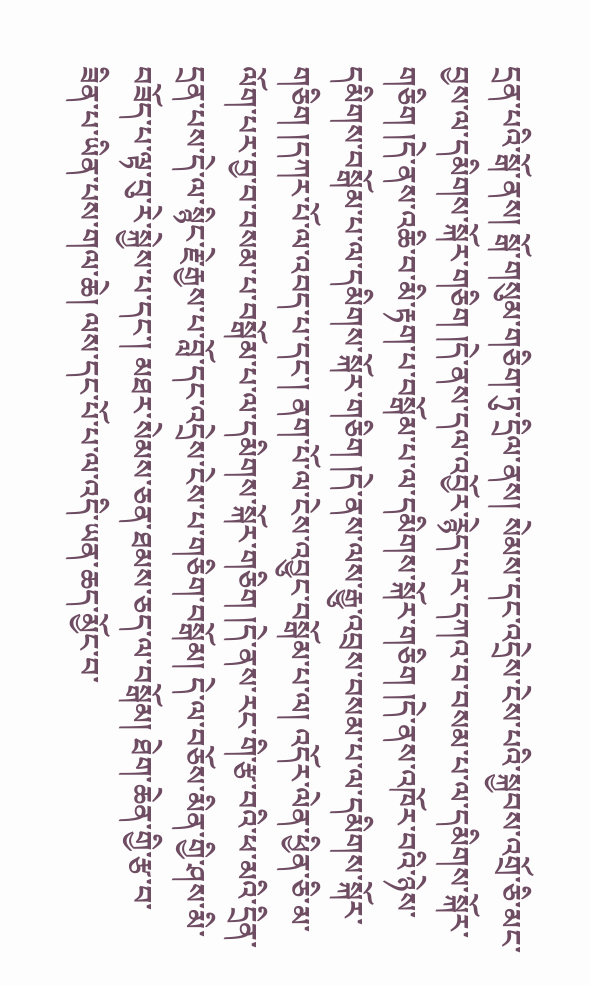དྲན་པའི་སྒོ་ནས། སྒོ་གསུམ་གཅིག་ཏུ་དྲིལ་ནས། སེམས་དང་འདྲེས་ངེས་པའི་སྐྱབས་འགྲོ་ཅི་མང་བྱས་ལ་དམིགས་སྐོར་གཅིག །དེ་ནས་དལ་འབྱོར་རྙེད་པར་དཀའ་བ་བསམ་པ་ལ་དམིགས་སྐོར་གཅིག །དེ་ནས་འཆི་བ་མི་རྟག་པ་བསྒོམ་པ་ལ་དམིགས་སྐོར་གཅིག །དེ་ནས་འཁོར་བའི་ཉེས་དམིགས་བསྒོམ་པ་ལ་དམིགས་སྐོར་གཅིག །དེ་ནས་ལས་རྒྱུ་འབྲས་བསམ་པ་ལ་དམིགས་སྐོར་གཅིག །དཀར་པོ་ལ་འབད་པ་དང་། ནག་པོ་ལ་ངེས་འབྱུང་བསྒོམ་པ་ལ། འདོར་ལེན་ཕྱིན་ཅི་མ་ལོག་པར་བྱ་བ་བསམ་པ་བསྒོམ་པ་ལ་དམིགས་སྐོར་གཅིག །དེ་ནས་རང་གི་རྩ་བའི་ཕ་མའི་དྲིན་དྲན་པས་དེ་ལ་སྙིང་རྗེ་རྒྱས་པ་བློ་དང་འདྲེས་ངེས་པ་གཅིག་བསྒོམ། དེ་ལ་བཅོས་མིན་གྱི་ཤས་མི་བཟོད་པ་ལྟ་བུ་རེ་སྐྱེས་པ་དང་། མཐར་སེམས་ཅན་ཐམས་ཅད་ལ་བསྒོམ། ཐེག་ཆེན་གྱི་རྩ་བ་ཟིན་པ་ཡིན་པས་གལ་ཆེ། ལས་དང་པོ་པ་ལ་འདི་ཡན་ཆད་མྱོང་བ་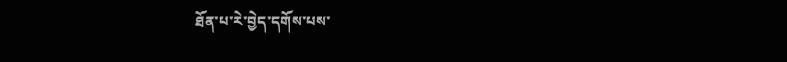ཐོན་པ་རེ་བྱེད་དགོས་པས་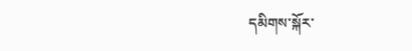དམིགས་སྐོར་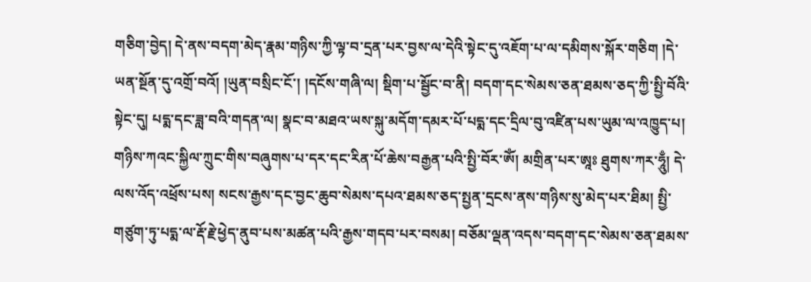གཅིག་བྱེད། དེ་ནས་བདག་མེད་རྣམ་གཉིས་ཀྱི་ལྟ་བ་དྲན་པར་བྱས་ལ་དེའི་སྟེང་དུ་འཇོག་པ་ལ་དམིགས་སྐོར་གཅིག །དེ་ཡན་སྔོན་དུ་འགྲོ་བའོ། །ཡུན་བསྲིང་ངོ་། །དངོས་གཞི་ལ། སྡིག་པ་སྦྱོང་བ་ནི། བདག་དང་སེམས་ཅན་ཐམས་ཅད་ཀྱི་སྤྱི་བོའི་སྟེང་དུ། པདྨ་དང་ཟླ་བའི་གདན་ལ། སྣང་བ་མཐའ་ཡས་སྐུ་མདོག་དམར་པོ་པདྨ་དང་དྲིལ་བུ་འཛིན་པས་ཡུམ་ལ་འཁྱུད་པ། གཉིས་ཀའང་སྐྱིལ་ཀྲུང་གིས་བཞུགས་པ་དར་དང་རིན་པོ་ཆེས་བརྒྱན་པའི་སྤྱི་བོར་ཨོཾ། མགྲིན་པར་ཨཱཿ ཐུགས་ཀར་ཧཱུྃ། དེ་ལས་འོད་འཕྲོས་པས། སངས་རྒྱས་དང་བྱང་ཆུབ་སེམས་དཔའ་ཐམས་ཅད་སྤྱན་དྲངས་ནས་གཉིས་སུ་མེད་པར་ཐིམ། སྤྱི་གཙུག་ཏུ་པདྨ་ལ་རྡོ་རྗེ་ཕྱེད་ནུབ་པས་མཚན་པའི་རྒྱས་གདབ་པར་བསམ། བཅོམ་ལྡན་འདས་བདག་དང་སེམས་ཅན་ཐམས་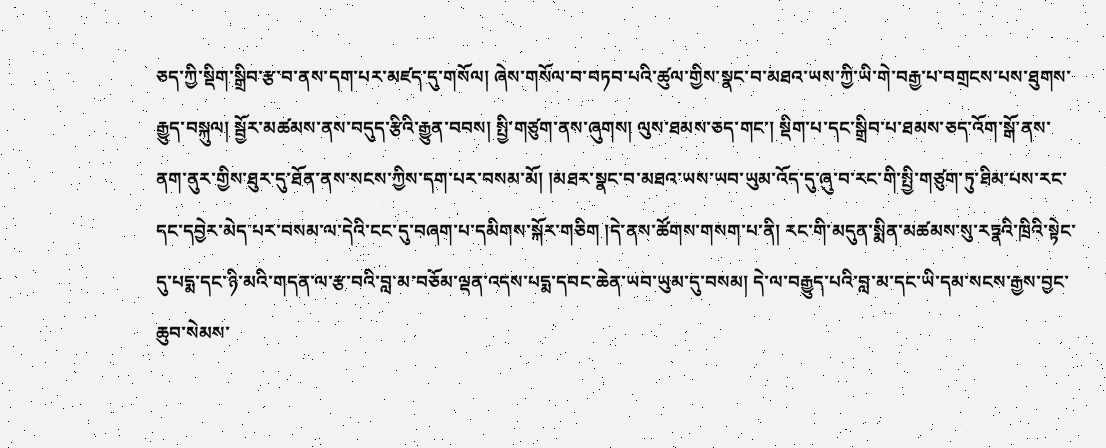ཅད་ཀྱི་སྡིག་སྒྲིབ་རྩ་བ་ནས་དག་པར་མཛད་དུ་གསོལ། ཞེས་གསོལ་བ་བཏབ་པའི་ཚུལ་གྱིས་སྣང་བ་མཐའ་ཡས་ཀྱི་ཡི་གེ་བརྒྱ་པ་བགྲངས་པས་ཐུགས་རྒྱུད་བསྐུལ། སྦྱོར་མཚམས་ནས་བདུད་རྩིའི་རྒྱུན་བབས། སྤྱི་གཙུག་ནས་ཞུགས། ལུས་ཐམས་ཅད་གང་། སྡིག་པ་དང་སྒྲིབ་པ་ཐམས་ཅད་འོག་སྒོ་ནས་ནག་ནུར་གྱིས་ཐུར་དུ་ཐོན་ནས་སངས་ཀྱིས་དག་པར་བསམ་མོ། །མཐར་སྣང་བ་མཐའ་ཡས་ཡབ་ཡུམ་འོད་དུ་ཞུ་བ་རང་གི་སྤྱི་གཙུག་ཏུ་ཐིམ་པས་རང་དང་དབྱེར་མེད་པར་བསམ་ལ་དེའི་ངང་དུ་བཞག་པ་དམིགས་སྐོར་གཅིག །དེ་ནས་ཚོགས་གསག་པ་ནི། རང་གི་མདུན་སྨིན་མཚམས་སུ་རཏྣའི་ཁྲིའི་སྟེང་དུ་པདྨ་དང་ཉི་མའི་གདན་ལ་རྩ་བའི་བླ་མ་བཅོམ་ལྡན་འདས་པདྨ་དབང་ཆེན་ཡབ་ཡུམ་དུ་བསམ། དེ་ལ་བརྒྱུད་པའི་བླ་མ་དང་ཡི་དམ་སངས་རྒྱས་བྱང་ཆུབ་སེམས་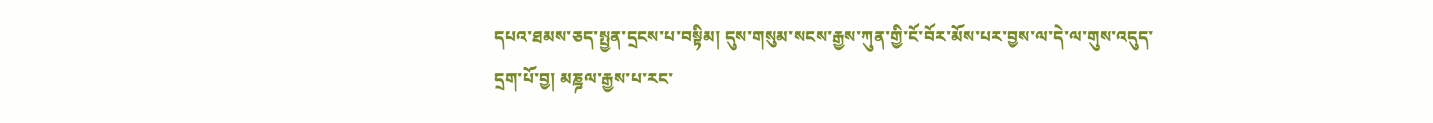དཔའ་ཐམས་ཅད་སྤྱན་དྲངས་པ་བསྟིམ། དུས་གསུམ་སངས་རྒྱས་ཀུན་གྱི་ངོ་བོར་མོས་པར་བྱས་ལ་དེ་ལ་གུས་འདུད་དྲག་པོ་བྱ། མཎྜལ་རྒྱས་པ་རང་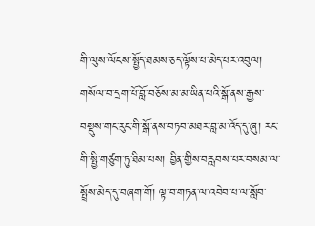གི་ལུས་ལོངས་སྤྱོད་ཐམས་ཅད་ལྟོས་པ་མེད་པར་འབུལ། གསོལ་བ་དྲག་པོ་བློ་བཅོས་མ་མ་ཡིན་པའི་སྒོ་ནས་རྒྱས་བསྡུས་གང་རུང་གི་སྒོ་ནས་བཏབ་མཐར་བླ་མ་འོད་དུ་ཞུ། རང་གི་སྤྱི་གཙུག་ཏུ་ཐིམ་པས། བྱིན་གྱིས་བརླབས་པར་བསམ་ལ་སྤྲོས་མེད་དུ་བཞག་གོ། ལྟ་བ་གཏན་ལ་འབེབ་པ་ལ་སློབ་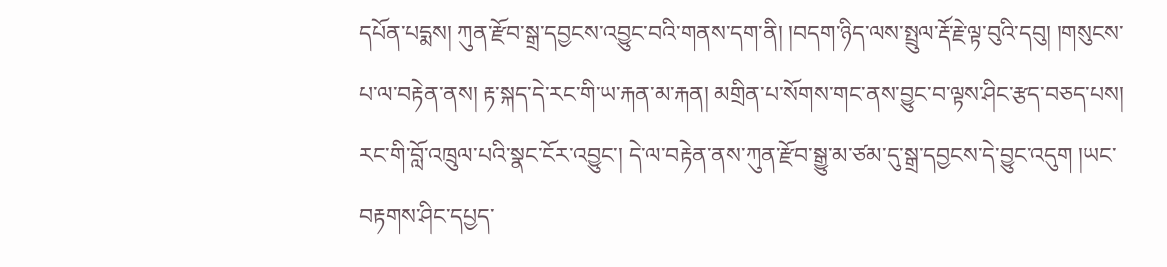དཔོན་པདྨས། ཀུན་རྫོབ་སྒྲ་དབྱངས་འབྱུང་བའི་གནས་དག་ནི། །བདག་ཉིད་ལས་སྤྲུལ་རྡོ་རྗེ་ལྟ་བུའི་དབུ། །གསུངས་པ་ལ་བརྟེན་ནས། རྟ་སྐད་དེ་རང་གི་ཡ་རྐན་མ་རྐན། མགྲིན་པ་སོགས་གང་ནས་བྱུང་བ་ལྟས་ཤིང་རྩད་བཅད་པས། རང་གི་བློ་འཁྲུལ་པའི་སྣང་ངོར་འབྱུང་། དེ་ལ་བརྟེན་ནས་ཀུན་རྫོབ་སྒྱུ་མ་ཙམ་དུ་སྒྲ་དབྱངས་དེ་བྱུང་འདུག །ཡང་བརྟགས་ཤིང་དཔྱད་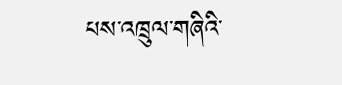པས་འཁྲུལ་གཞིའི་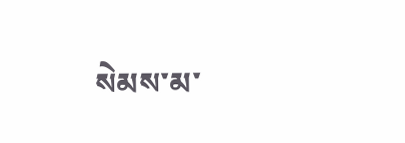སེམས་མ་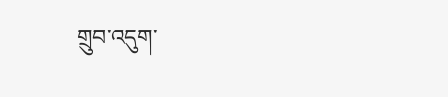གྲུབ་འདུག་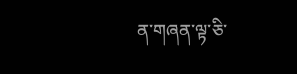ན་གཞན་ལྟ་ཅི་